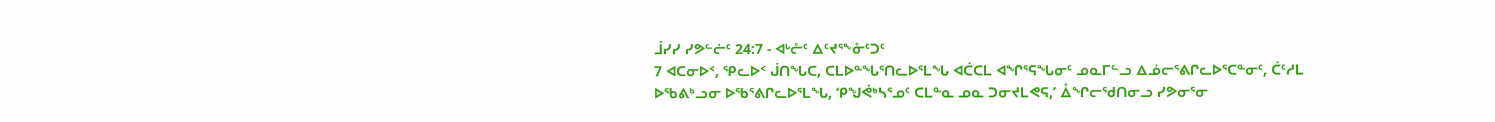ᒨᓯᓯ ᓯᕗᓪᓖᑦ 24:7 - ᐊᒡᓔᑦ ᐃᑦᔪᕐᖕᓁᑦᑐᑦ
7 ᐊᑕᓂᐅᑉ, ᕿᓚᐅᑉ ᒎᑎᖓᑕ, ᑕᒪᐅᓐᖓᕐᑎᓚᐅᕐᒪᖓ ᐊᑖᑕᒪ ᐊᖏᕐᕋᖓᓂᑦ ᓄᓇᒥᓪᓗ ᐃᓅᓕᕐᕕᒋᓚᐅᕐᑕᓐᓂᑦ, ᑖᑦᓱᒪ ᐅᖃᕕᒃᓗᓂ ᐅᖃᕐᕕᒋᓚᐅᕐᒪᖓ, ‘ᑭᖑᕚᒃᓴᕐᓄᑦ ᑕᒪᓐᓇ ᓄᓇ ᑐᓂᔪᒪᕙᕋ,’ ᐂᖏᓕᖁᑎᓂᓗ ᓯᕗᓂᕐᓂ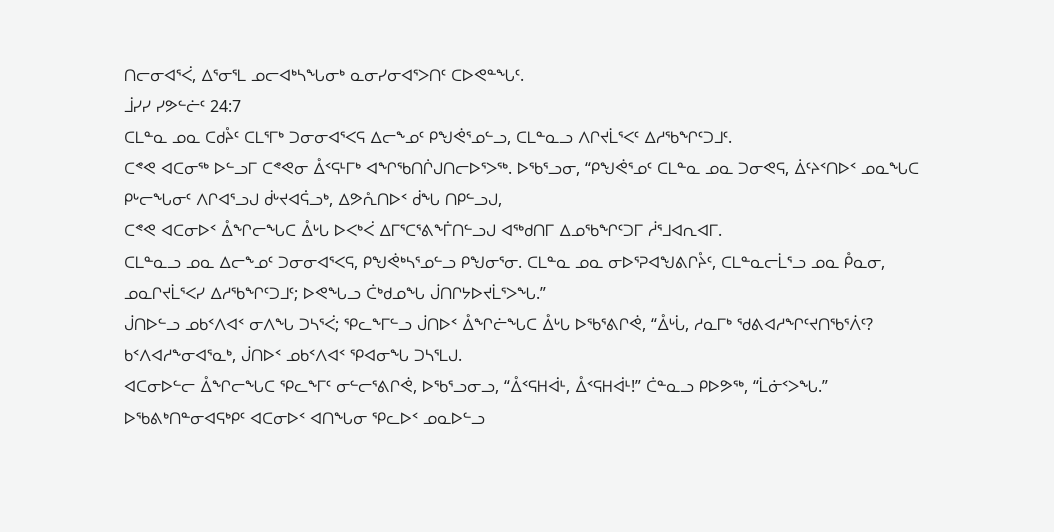ᑎᓕᓂᐊᕐᐹ, ᐃᕐᓂᕐᒪ ᓄᓕᐊᒃᓴᖓᓂᒃ ᓇᓂᓯᓂᐊᕐᐳᑎᑦ ᑕᐅᕙᓐᖓᑦ.
ᒨᓯᓯ ᓯᕗᓪᓖᑦ 24:7
ᑕᒪᓐᓇ ᓄᓇ ᑕᑯᔧᑦ ᑕᒪᕐᒥᒃ ᑐᓂᓂᐊᕐᐸᕋ ᐃᓕᖕᓄᑦ ᑭᖑᕚᕐᓄᓪᓗ, ᑕᒪᓐᓇᓗ ᐱᒋᔪᒫᕐᐸᑦ ᐃᓱᖃᖏᑦᑐᒧᑦ.
ᑕᕝᕙ ᐊᑕᓂᖅ ᐅᓪᓗᒥ ᑕᕝᕙᓂ ᐂᑉᕋᒻᒥᒃ ᐊᖏᖃᑎᒌᒍᑎᓕᐅᕐᐳᖅ. ᐅᖃᕐᓗᓂ, “ᑭᖑᕚᕐᓄᑦ ᑕᒪᓐᓇ ᓄᓇ ᑐᓂᕙᕋ, ᐄᑦᔨᑉᑎᐅᑉ ᓄᓇᖓᑕ ᑭᒡᓕᖓᓂᑦ ᐱᒋᐊᕐᓗᒍ ᑰᒡᔪᐊᕌᓗᒃ, ᐃᕗᕅᑎᐅᑉ ᑰᖓ ᑎᑭᓪᓗᒍ,
ᑕᕝᕙ ᐊᑕᓂᐅᑉ ᐂᖏᓕᖓᑕ ᐂᒡᒐ ᐅᐸᒃᐹ ᐃᒥᕐᑕᕐᕕᖕᒦᑎᓪᓗᒍ ᐊᖅᑯᑎᒥ ᐃᓄᖃᖏᑦᑐᒥ ᓲᕐᒧᐊᕆᐊᒥ.
ᑕᒪᓐᓇᓗ ᓄᓇ ᐃᓕᖕᓄᑦ ᑐᓂᓂᐊᕐᐸᕋ, ᑭᖑᕚᒃᓴᕐᓄᓪᓗ ᑭᖑᓂᕐᓂ. ᑕᒪᓐᓇ ᓄᓇ ᓂᐅᕐᕈᐊᖑᕕᒋᔧᑦ, ᑕᒪᓐᓇᓕᒫᕐᓗ ᓄᓇ ᑬᓇᓂ, ᓄᓇᒋᔪᒫᕐᐸᓯ ᐃᓱᖃᖏᑦᑐᒧᑦ; ᐅᕙᖓᓗ ᑖᒃᑯᓄᖓ ᒎᑎᒋᔭᐅᔪᒫᕐᐳᖓ.”
ᒎᑎᐅᓪᓗ ᓄᑲᑉᐱᐊᑉ ᓂᐱᖓ ᑐᓴᕐᐹ; ᕿᓚᖕᒥᓪᓗ ᒎᑎᐅᑉ ᐂᖏᓖᖓᑕ ᐂᒡᒐ ᐅᖃᕐᕕᒋᕚ, “ᐂᒡᒑ, ᓱᓇᒥᒃ ᖁᕕᐊᓱᖏᑦᔪᑎᖃᕐᐲᑦ? ᑲᑉᐱᐊᓱᖕᓂᐊᕐᓇᒃ, ᒎᑎᐅᑉ ᓄᑲᑉᐱᐊᑉ ᕿᐊᓂᖓ ᑐᓴᕐᒪᒍ.
ᐊᑕᓂᐅᓪᓕ ᐂᖏᓕᖓᑕ ᕿᓚᖕᒥᑦ ᓂᓪᓕᕐᕕᒋᕚ, ᐅᖃᕐᓗᓂᓗ, “ᐂᑉᕋᕼᐋᒻ, ᐂᑉᕋᕼᐋᒻ!” ᑖᓐᓇᓗ ᑭᐅᕗᖅ, “ᒫᓃᑉᐳᖓ.”
ᐅᖃᕕᒃᑎᓐᓂᐊᕋᒃᑭᑦ ᐊᑕᓂᐅᑉ ᐊᑎᖓᓂ ᕿᓚᐅᑉ ᓄᓇᐅᓪᓗ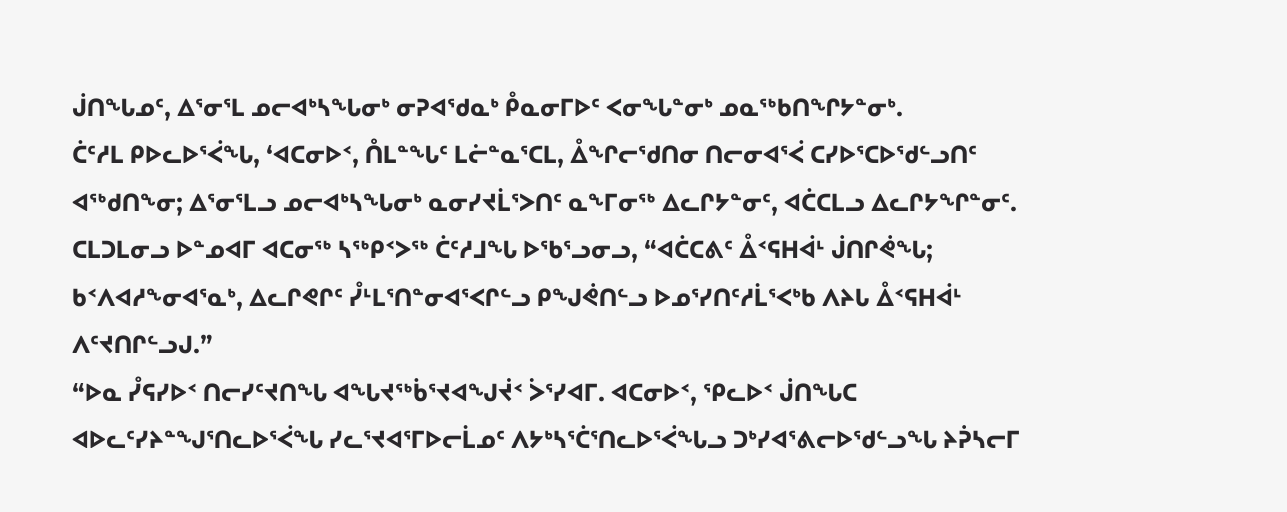ᒎᑎᖓᓄᑦ, ᐃᕐᓂᕐᒪ ᓄᓕᐊᒃᓴᖓᓂᒃ ᓂᕈᐊᖁᓇᒃ ᑬᓇᓂᒥᐅᑦ ᐸᓂᖓᓐᓂᒃ ᓄᓇᖅᑲᑎᖏᔭᓐᓂᒃ.
ᑖᑦᓱᒪ ᑭᐅᓚᐅᕐᐹᖓ, ‘ᐊᑕᓂᐅᑉ, ᑍᒪᓐᖓᑦ ᒪᓖᓐᓇᕐᑕᒪ, ᐂᖏᓕᖁᑎᓂ ᑎᓕᓂᐊᕐᐹ ᑕᓯᐅᕐᑕᐅᖁᓪᓗᑎᑦ ᐊᖅᑯᑎᖕᓂ; ᐃᕐᓂᕐᒪᓗ ᓄᓕᐊᒃᓴᖓᓂᒃ ᓇᓂᓯᔪᒫᕐᐳᑎᑦ ᓇᖕᒥᓂᖅ ᐃᓚᒋᔭᓐᓂᑦ, ᐊᑖᑕᒪᓗ ᐃᓚᒋᔭᖏᓐᓂᑦ.
ᑕᒪᑐᒪᓂᓗ ᐅᓐᓄᐊᒥ ᐊᑕᓂᖅ ᓴᖅᑭᑉᐳᖅ ᑖᑦᓱᒧᖓ ᐅᖃᕐᓗᓂᓗ, “ᐊᑖᑕᕕᑦ ᐂᑉᕋᕼᐋᒻ ᒎᑎᒋᕚᖓ; ᑲᑉᐱᐊᓱᖕᓂᐊᕐᓇᒃ, ᐃᓚᒋᕙᒋᑦ ᓮᒻᒪᕐᑎᓐᓂᐊᕐᐸᒋᓪᓗ ᑭᖑᕚᑎᓪᓗ ᐅᓄᕐᓯᑎᑦᓱᒫᕐᐸᒃᑲ ᐱᔨᒐ ᐂᑉᕋᕼᐋᒻ ᐱᑦᔪᑎᒋᓪᓗᒍ.”
“ᐅᓇ ᓮᕋᓯᐅᑉ ᑎᓕᓯᑦᔪᑎᖓ ᐊᖓᔪᖅᑳᕐᔪᐊᖑᔫᑉ ᐴᕐᓯᐊᒥ. ᐊᑕᓂᐅᑉ, ᕿᓚᐅᑉ ᒎᑎᖓᑕ ᐊᐅᓚᑦᓯᔨᓐᖑᕐᑎᓚᐅᕐᐹᖓ ᓯᓚᕐᔪᐊᕐᒥᐅᓕᒫᓄᑦ ᐱᔭᒃᓴᕐᑖᕐᑎᓚᐅᕐᐹᖓᓗ ᑐᒃᓯᐊᕐᕕᓕᐅᖁᓪᓗᖓ ᔨᕉᓴᓕᒥ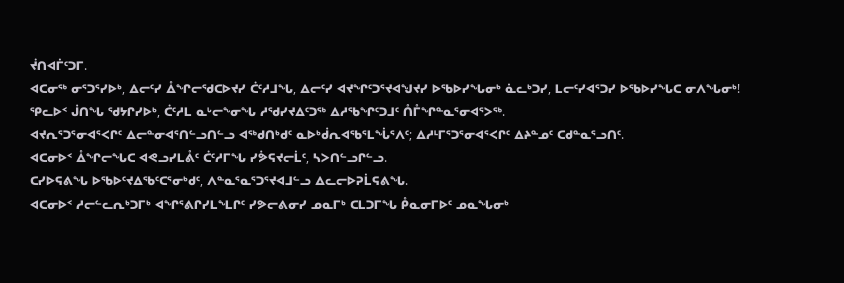ᔫᑎᐊᒦᑦᑐᒥ.
ᐊᑕᓂᖅ ᓂᕐᑐᕐᓯᐅᒃ, ᐃᓕᑦᓯ ᐂᖏᓕᖁᑕᐅᔪᓯ ᑖᑦᓱᒧᖓ, ᐃᓕᑦᓯ ᐊᔪᖏᑦᑐᕐᔪᐊᖑᔪᓯ ᐅᖃᐅᓯᖓᓂᒃ ᓈᓚᒃᑐᓯ, ᒪᓕᑦᓯᐊᕐᑐᓯ ᐅᖃᐅᓯᖓᑕ ᓂᐱᖓᓂᒃ!
ᕿᓚᐅᑉ ᒎᑎᖓ ᖁᔭᒋᓯᐅᒃ, ᑖᑦᓱᒪ ᓇᒡᓕᖕᓂᖓ ᓱᖁᓯᔪᐃᑦᑐᖅ ᐃᓱᖃᖏᑦᑐᒧᑦ ᑍᒤᖏᓐᓇᕐᓂᐊᕐᐳᖅ.
ᐊᔪᕆᕐᑐᕐᓂᐊᕐᐸᒋᑦ ᐃᓕᓐᓂᐊᕐᑎᓪᓗᑎᓪᓗ ᐊᖅᑯᑎᒃᑯᑦ ᓇᐅᒃᑰᕆᐊᖃᕐᒪᖔᕐᐱᑦ; ᐃᓱᒻᒥᕐᑐᕐᓂᐊᕐᐸᒋᑦ ᐃᔨᓐᓄᑦ ᑕᑯᓐᓇᕐᓗᑎᑦ.
ᐊᑕᓂᐅᑉ ᐂᖏᓕᖓᑕ ᐊᕙᓗᓯᒪᕔᑦ ᑖᑦᓱᒥᖓ ᓯᕘᕋᔪᓕᒫᑦ, ᓴᐳᑎᓪᓗᒋᓪᓗ.
ᑕᓯᐅᕋᕕᖓ ᐅᖃᐅᑦᔪᐃᖃᑦᑕᕐᓂᒃᑯᑦ, ᐱᓐᓇᕐᓇᕐᑐᕐᔪᐊᒧᓪᓗ ᐃᓚᓕᐅᕈᒫᕋᕕᖓ.
ᐊᑕᓂᐅᑉ ᓱᓕᓪᓚᕆᒃᑐᒥᒃ ᐊᖏᕐᕕᒋᓯᒪᖕᒪᒋᑦ ᓯᕗᓕᕕᓂᓯ ᓄᓇᒥᒃ ᑕᒪᑐᒥᖓ ᑬᓇᓂᒥᐅᑦ ᓄᓇᖓᓂᒃ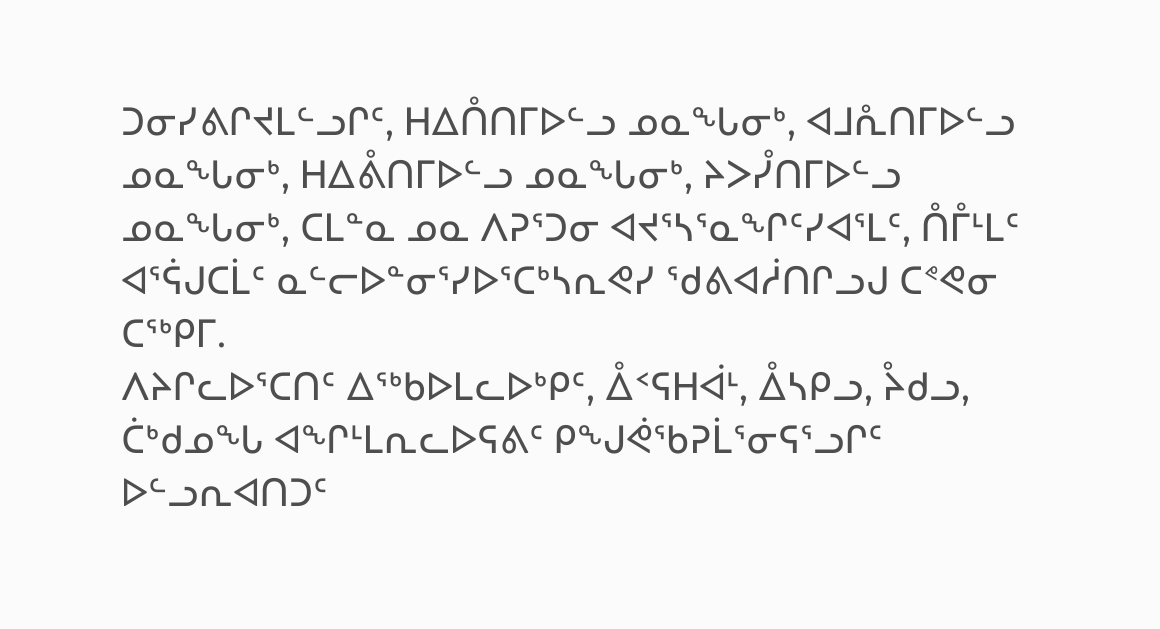ᑐᓂᓯᕕᒋᔪᒪᓪᓗᒋᑦ, ᕼᐃᑍᑎᒥᐅᓪᓗ ᓄᓇᖓᓂᒃ, ᐊᒧᕅᑎᒥᐅᓪᓗ ᓄᓇᖓᓂᒃ, ᕼᐃᕔᑎᒥᐅᓪᓗ ᓄᓇᖓᓂᒃ, ᔨᐳᓮᑎᒥᐅᓪᓗ ᓄᓇᖓᓂᒃ, ᑕᒪᓐᓇ ᓄᓇ ᐱᕈᕐᑐᓂ ᐊᔪᕐᓴᕐᓇᖏᑦᓯᐊᕐᒪᑦ, ᑍᒤᒻᒪᑦ ᐊᕐᕌᒍᑕᒫᑦ ᓇᓪᓕᐅᓐᓂᕐᓯᐅᕐᑕᒃᓴᕆᕙᓯ ᖁᕕᐊᓲᑎᒋᓗᒍ ᑕᕝᕙᓂ ᑕᖅᑭᒥ.
ᐱᔨᒋᓚᐅᕐᑕᑎᑦ ᐃᖅᑲᐅᒪᓚᐅᒃᑭᑦ, ᐂᑉᕋᕼᐋᒻ, ᐂᓴᑭᓗ, ᔧᑯᓗ, ᑖᒃᑯᓄᖓ ᐊᖏᒻᒪᕆᓚᐅᕋᕕᑦ ᑭᖑᕚᖃᕈᒫᕐᓂᕋᕐᓗᒋᑦ ᐅᓪᓗᕆᐊᑎᑐᑦ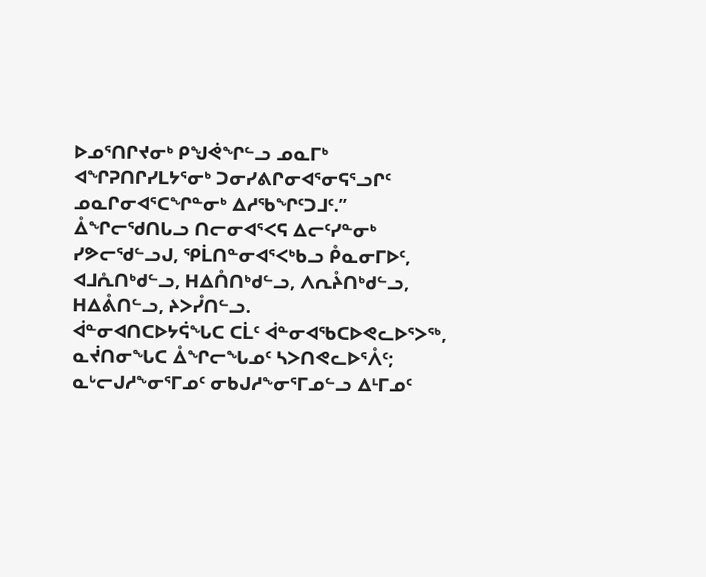ᐅᓄᕐᑎᒋᔪᓂᒃ ᑭᖑᕚᖏᓪᓗ ᓄᓇᒥᒃ ᐊᖏᕈᑎᒋᓯᒪᔭᕐᓂᒃ ᑐᓂᓯᕕᒋᓂᐊᕐᓂᕋᕐᓗᒋᑦ ᓄᓇᒋᓂᐊᕐᑕᖏᓐᓂᒃ ᐃᓱᖃᖏᑦᑐᒧᑦ.”
ᐂᖏᓕᖁᑎᒐᓗ ᑎᓕᓂᐊᕐᐸᕋ ᐃᓕᑦᓯᓐᓂᒃ ᓯᕗᓕᖁᓪᓗᒍ, ᕿᒫᑎᓐᓂᐊᕐᐸᒃᑲᓗ ᑬᓇᓂᒥᐅᑦ, ᐊᒧᕅᑎᒃᑯᓪᓗ, ᕼᐃᑍᑎᒃᑯᓪᓗ, ᐱᕆᔧᑎᒃᑯᓪᓗ, ᕼᐃᕔᑎᓪᓗ, ᔨᐳᓮᑎᓪᓗ.
ᐋᓐᓂᐊᑎᑕᐅᔭᕌᖓᑕ ᑕᒫᑦ ᐋᓐᓂᐊᖃᑕᐅᕙᓚᐅᕐᐳᖅ, ᓇᔫᑎᓂᖓᑕ ᐂᖏᓕᖓᓄᑦ ᓴᐳᑎᕙᓚᐅᕐᐰᑦ; ᓇᒡᓕᒍᓱᖕᓂᕐᒥᓄᑦ ᓂᑲᒍᓱᖕᓂᕐᒥᓄᓪᓗ ᐃᒻᒥᓄᑦ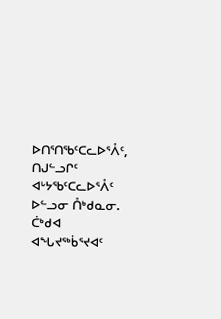ᐅᑎᕐᑎᖃᑦᑕᓚᐅᕐᐰᑦ, ᑎᒍᓪᓗᒋᑦ ᐊᒡᔭᖃᑦᑕᓚᐅᕐᐰᑦ ᐅᓪᓗᓂ ᑍᒃᑯᓇᓂ.
ᑖᒃᑯᐊ ᐊᖓᔪᖅᑳᕐᔪᐊᑦ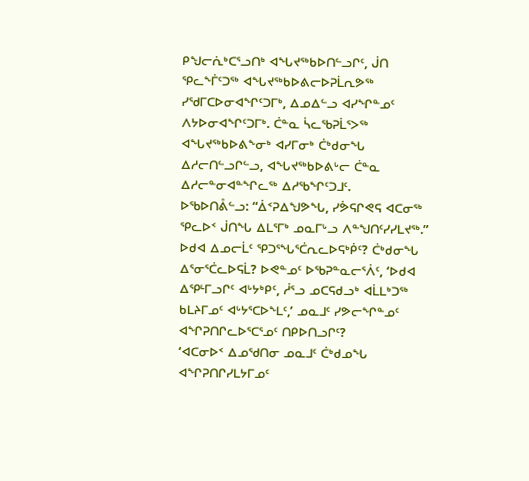ᑭᖑᓕᕇᒃᑕᕐᓗᑎᒃ ᐊᖓᔪᖅᑲᐅᑎᓪᓗᒋᑦ, ᒎᑎ ᕿᓚᖕᒦᑦᑐᖅ ᐊᖓᔪᖅᑲᐅᕕᓕᐅᕈᒫᕆᕗᖅ ᓯᖁᒥᑕᐅᓂᐊᖏᑦᑐᒥᒃ, ᐃᓄᐃᓪᓗ ᐊᓯᖏᓐᓄᑦ ᐱᔭᐅᓂᐊᖏᑦᑐᒥᒃ. ᑖᓐᓇ ᓵᓚᖃᕈᒫᕐᐳᖅ ᐊᖓᔪᖅᑲᐅᕕᖕᓂᒃ ᐊᓯᒥᓂᒃ ᑖᒃᑯᓂᖓ ᐃᓱᓕᑎᓪᓗᒋᓪᓗ, ᐊᖓᔪᖅᑲᐅᕕᒡᓕ ᑖᓐᓇ ᐃᓱᓕᓐᓂᐊᓐᖏᓚᖅ ᐃᓱᖃᖏᑦᑐᒧᑦ.
ᐅᖃᐅᑎᕔᓪᓗ: “ᐄᑉᕈᐃᖑᕗᖓ, ᓯᕘᕋᒋᕙᕋ ᐊᑕᓂᖅ ᕿᓚᐅᑉ ᒎᑎᖓ ᐃᒪᕐᒥᒃ ᓄᓇᒥᒡᓗ ᐱᓐᖑᑎᑦᓯᓯᒪᔪᖅ.”
ᐅᑯᐊ ᐃᓄᓕᒫᑦ ᕿᑐᕐᖓᕐᑖᕆᓚᐅᕋᒃᑮᑦ? ᑖᒃᑯᓂᖓ ᐃᕐᓂᕐᑖᓚᐅᕋᒫ? ᐅᕙᓐᓄᑦ ᐅᖃᕈᓐᓇᓕᕐᐲᑦ, ‘ᐅᑯᐊ ᐃᕿᒻᒥᓗᒋᑦ ᐊᒡᔭᒃᑭᑦ, ᓲᕐᓗ ᓄᑕᕋᑯᓗᒃ ᐊᒫᒪᒃᑐᖅ ᑲᒪᔨᒥᓄᑦ ᐊᒡᔭᕐᑕᐅᖕᒪᑦ,’ ᓄᓇᒧᑦ ᓯᕗᓕᖏᓐᓄᑦ ᐊᖏᕈᑎᒋᓚᐅᕐᑕᕐᓄᑦ ᑎᑭᐅᑎᓗᒋᑦ?
‘ᐊᑕᓂᐅᑉ ᐃᓄᖁᑎᓂ ᓄᓇᒧᑦ ᑖᒃᑯᓄᖓ ᐊᖏᕈᑎᒋᓯᒪᔭᒥᓄᑦ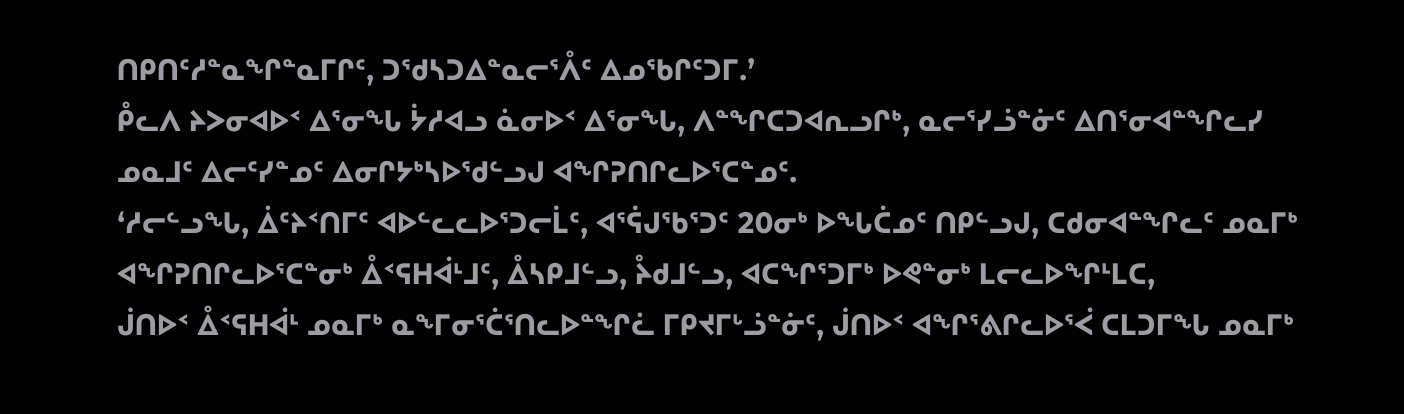ᑎᑭᑎᑦᓱᓐᓇᖏᓐᓇᒥᒋᑦ, ᑐᖁᓴᑐᐃᓐᓇᓕᕐᐰᑦ ᐃᓄᖃᒋᑦᑐᒥ.’
ᑬᓚᐱ ᔨᐳᓂᐊᐅᑉ ᐃᕐᓂᖓ ᔮᓱᐊᓗ ᓈᓂᐅᑉ ᐃᕐᓂᖓ, ᐱᓐᖏᑕᑐᐊᕆᓗᒋᒃ, ᓇᓕᕐᓯᓘᓐᓃᑦ ᐃᑎᕐᓂᐊᓐᖏᓚᓯ ᓄᓇᒧᑦ ᐃᓕᑦᓯᓐᓄᑦ ᐃᓂᒋᔭᒃᓴᐅᖁᓪᓗᒍ ᐊᖏᕈᑎᒋᓚᐅᕐᑕᓐᓄᑦ.
‘ᓱᓕᓪᓗᖓ, ᐄᑦᔨᑉᑎᒥᑦ ᐊᐅᓪᓚᓚᐅᕐᑐᓕᒫᑦ, ᐊᕐᕌᒍᖃᕐᑐᑦ 20ᓂᒃ ᐅᖓᑖᓄᑦ ᑎᑭᓪᓗᒍ, ᑕᑯᓂᐊᓐᖏᓚᑦ ᓄᓇᒥᒃ ᐊᖏᕈᑎᒋᓚᐅᕐᑕᓐᓂᒃ ᐂᑉᕋᕼᐋᒻᒧᑦ, ᐂᓴᑭᒧᓪᓗ, ᔧᑯᒧᓪᓗ, ᐊᑕᖏᕐᑐᒥᒃ ᐅᕙᓐᓂᒃ ᒪᓕᓚᐅᖏᒻᒪᑕ,
ᒎᑎᐅᑉ ᐂᑉᕋᕼᐋᒻ ᓄᓇᒥᒃ ᓇᖕᒥᓂᕐᑖᕐᑎᓚᐅᓐᖏᓛ ᒥᑭᔪᒥᒡᓘᓐᓃᑦ, ᒎᑎᐅᑉ ᐊᖏᕐᕕᒋᓚᐅᕐᐹ ᑕᒪᑐᒥᖓ ᓄᓇᒥᒃ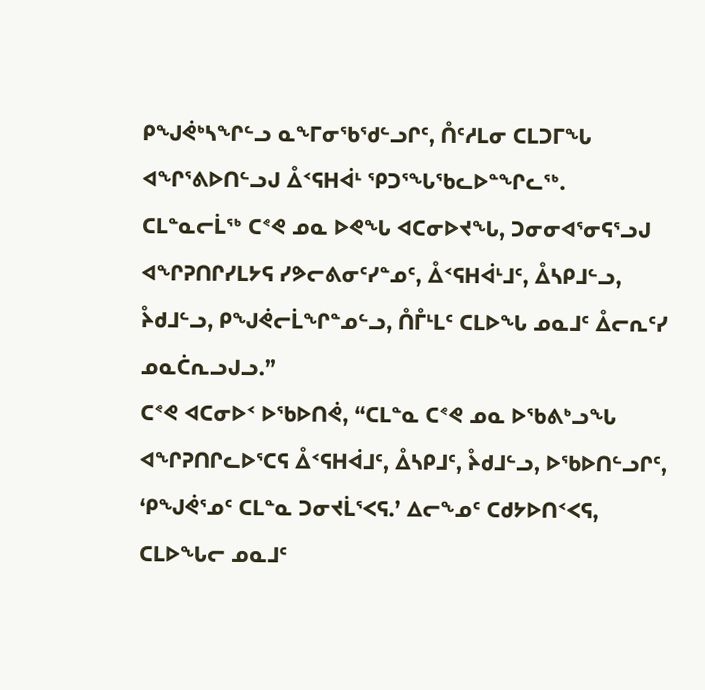ᑭᖑᕚᒃᓴᖏᓪᓗ ᓇᖕᒥᓂᖃᖁᓪᓗᒋᑦ, ᑍᑦᓱᒪᓂ ᑕᒪᑐᒥᖓ ᐊᖏᕐᕕᐅᑎᓪᓗᒍ ᐂᑉᕋᕼᐋᒻ ᕿᑐᕐᖓᖃᓚᐅᓐᖏᓚᖅ.
ᑕᒪᓐᓇᓕᒫᖅ ᑕᕝᕙ ᓄᓇ ᐅᕙᖓ ᐊᑕᓂᐅᔪᖓ, ᑐᓂᓂᐊᕐᓂᕋᕐᓗᒍ ᐊᖏᕈᑎᒋᓯᒪᔭᕋ ᓯᕗᓕᕕᓂᑦᓯᓐᓄᑦ, ᐂᑉᕋᕼᐋᒻᒧᑦ, ᐂᓴᑭᒧᓪᓗ, ᔧᑯᒧᓪᓗ, ᑭᖑᕚᓕᒫᖏᓐᓄᓪᓗ, ᑍᒤᒻᒪᑦ ᑕᒪᐅᖓ ᓄᓇᒧᑦ ᐂᓕᕆᑦᓯ ᓄᓇᑖᕆᓗᒍᓗ.”
ᑕᕝᕙ ᐊᑕᓂᐅᑉ ᐅᖃᐅᑎᕚ, “ᑕᒪᓐᓇ ᑕᕝᕙ ᓄᓇ ᐅᖃᕕᒃᓗᖓ ᐊᖏᕈᑎᒋᓚᐅᕐᑕᕋ ᐂᑉᕋᕼᐋᒧᑦ, ᐂᓴᑭᒧᑦ, ᔧᑯᒧᓪᓗ, ᐅᖃᐅᑎᓪᓗᒋᑦ, ‘ᑭᖑᕚᕐᓄᑦ ᑕᒪᓐᓇ ᑐᓂᔪᒫᕐᐸᕋ.’ ᐃᓕᖕᓄᑦ ᑕᑯᔭᐅᑎᑉᐸᕋ, ᑕᒪᐅᖓᓕ ᓄᓇᒧᑦ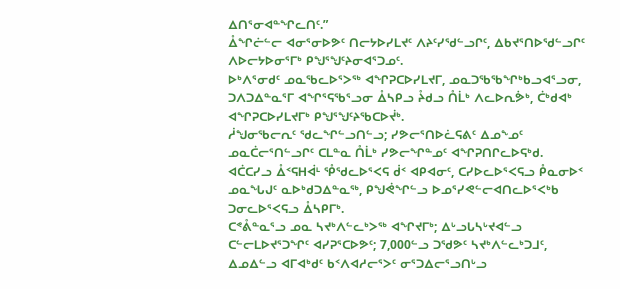ᐃᑎᕐᓂᐊᓐᖏᓚᑎᑦ.”
ᐂᖏᓖᓪᓕ ᐊᓂᕐᓂᐅᕗᑦ ᑎᓕᔭᐅᓯᒪᔪᑦ ᐱᔨᑦᓯᖁᓪᓗᒋᑦ, ᐃᑲᔪᕐᑎᐅᖁᓪᓗᒋᑦ ᐱᐅᓕᔭᐅᓂᕐᒥᒃ ᑭᖑᕐᖑᑦᔨᓂᐊᕐᑐᓄᑦ.
ᐅᒃᐱᕐᓂᑯᑦ ᓄᓇᖃᓚᐅᕐᐳᖅ ᐊᖏᕈᑕᐅᓯᒪᔪᒥ, ᓄᓇᑐᖃᖃᖏᒃᑲᓗᐊᕐᓗᓂ, ᑐᐱᑐᐃᓐᓇᕐᒥ ᐊᖏᕐᕋᖃᕐᓗᓂ ᐂᓴᑭᓗ ᔧᑯᓗ ᑍᒫᒃ ᐱᓚᐅᕆᕘᒃ, ᑖᒃᑯᐊᒃ ᐊᖏᕈᑕᐅᓯᒪᔪᒥᒃ ᑭᖑᕐᖑᑦᔨᖃᑕᐅᔫᒃ.
ᓲᖑᓂᖃᓕᕆᑦ ᖁᓚᖏᓪᓗᑎᓪᓗ; ᓯᕗᓕᕐᑎᐅᓛᕋᕕᑦ ᐃᓄᖕᓄᑦ ᓄᓇᑖᓕᕐᑎᓪᓗᒋᑦ ᑕᒪᓐᓇ ᑍᒫᒃ ᓯᕗᓕᖏᓐᓄᑦ ᐊᖏᕈᑎᒋᓚᐅᕋᒃᑯ.
ᐊᑖᑕᓯᓗ ᐂᑉᕋᕼᐋᒻ ᕾᖁᓚᐅᕐᐸᕋ ᑰᑉ ᐊᑭᐊᓂᑦ, ᑕᓯᐅᓚᐅᕐᐸᕋᓗ ᑬᓇᓂᐅᑉ ᓄᓇᖓᒍᑦ ᓇᐅᒃᑯᑐᐃᓐᓇᖅ, ᑭᖑᕚᖏᓪᓗ ᐅᓄᕐᓯᕙᓪᓕᐊᑎᓚᐅᕐᐸᒃᑲ ᑐᓂᓚᐅᕐᐸᕋᓗ ᐂᓴᑭᒥᒃ.
ᑕᕝᕔᓐᓇᕐᓗ ᓄᓇ ᓴᔪᒃᐱᓪᓚᒃᐳᖅ ᐊᖏᔪᒥᒃ; ᐃᒡᓗᒐᓴᒡᔪᐊᓪᓗ ᑕᓪᓕᒪᐅᔪᕐᑐᖏᑦ ᐊᓯᕈᕐᑕᐅᕗᑦ; 7,000ᓪᓗ ᑐᖁᕗᑦ ᓴᔪᒃᐱᓪᓚᒃᑐᒧᑦ, ᐃᓄᐃᓪᓗ ᐊᒥᐊᒃᑯᑦ ᑲᑉᐱᐊᓱᓕᕐᐳᑦ ᓂᕐᑐᐃᓕᕐᓗᑎᒡᓗ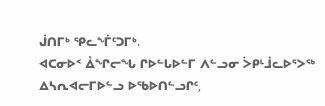ᒎᑎᒥᒃ ᕿᓚᖕᒦᑦᑐᒥᒃ.
ᐊᑕᓂᐅᑉ ᐂᖏᓕᖓ ᒋᐅᓪᒐᐅᓪᒥ ᐱᓪᓗᓂ ᐴᑭᒻᒨᓚᐅᕐᐳᖅ ᐃᓴᕆᐊᓕᒥᐅᓪᓗ ᐅᖃᐅᑎᓪᓗᒋᑦ,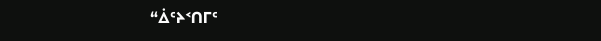“ᐄᑦᔨᑉᑎᒥᑦ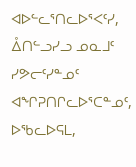ᐊᐅᓪᓚᕐᑎᓚᐅᕐᐸᑦᓯ, ᐂᑎᓪᓗᓯᓗ ᓄᓇᒧᑦ ᓯᕗᓕᑦᓯᓐᓄᑦ ᐊᖏᕈᑎᒋᓚᐅᕐᑕᓐᓄᑦ, ᐅᖃᓚᐅᕋᒪ,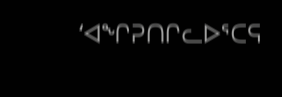‘ᐊᖏᕈᑎᒋᓚᐅᕐᑕᕋ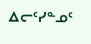ᐃᓕᑦᓯᓐᓄᑦ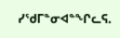ᓯᖁᒥᓐᓂᐊᓐᖏᓚᕋ.